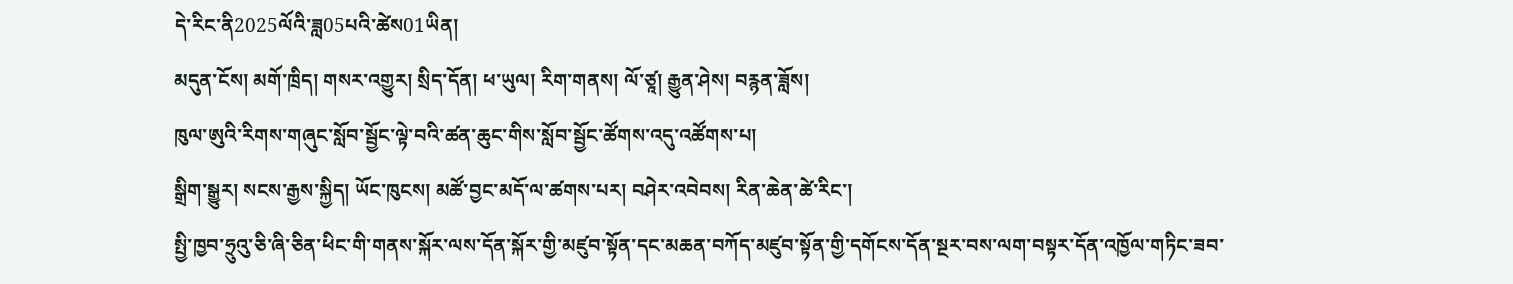དེ་རིང་ནི2025ལོའི་ཟླ05པའི་ཚེས01ཡིན།
མདུན་ངོས། མགོ་ཁྲིད། གསར་འགྱུར། སྲིད་དོན། ཕ་ཡུལ། རིག་གནས། ལོ་ཙཱ། རྒྱུན་ཤེས། བརྙན་ཟློས།
ཁུལ་ཨུའི་རིགས་གཞུང་སློབ་སྦྱོང་ལྟེ་བའི་ཚན་ཆུང་གིས་སློབ་སྦྱོང་ཚོགས་འདུ་འཚོགས་པ།
སྒྲིག་སྒྱུར། སངས་རྒྱས་སྐྱིད། ཡོང་ཁུངས། མཚོ་བྱང་མདོ་ལ་ཚགས་པར། བཤེར་འབེབས། རིན་ཆེན་ཚེ་རིང་།
སྤྱི་ཁྱབ་ཧྲུའུ་ཅི་ཞི་ཅིན་ཕིང་གི་གནས་སྐོར་ལས་དོན་སྐོར་གྱི་མཛུབ་སྟོན་དང་མཆན་བཀོད་མཛུབ་སྟོན་གྱི་དགོངས་དོན་སྔར་བས་ལག་བསྟར་དོན་འཁྱོལ་གཏིང་ཟབ་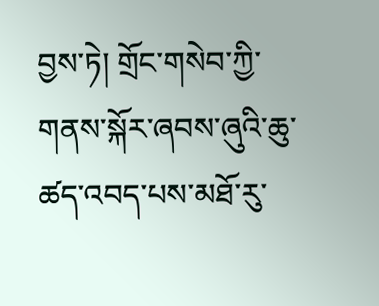བྱས་ཏེ། གྲོང་གསེབ་ཀྱི་གནས་སྐོར་ཞབས་ཞུའི་ཆུ་ཚད་འབད་པས་མཐོ་རུ་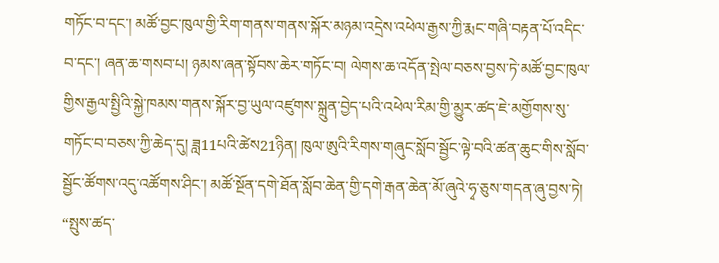གཏོང་བ་དང་། མཚོ་བྱང་ཁུལ་གྱི་རིག་གནས་གནས་སྐོར་མཉམ་འདྲེས་འཕེལ་རྒྱས་ཀྱི་རྨང་གཞི་བརྟན་པོ་འདིང་བ་དང་། ཞན་ཆ་གསབ་པ། ཉམས་ཞན་སྟོབས་ཆེར་གཏོང་བ། ལེགས་ཆ་འདོན་སྤེལ་བཅས་བྱས་ཏེ་མཚོ་བྱང་ཁུལ་གྱིས་རྒྱལ་སྤྱིའི་སྐྱེ་ཁམས་གནས་སྐོར་བྱ་ཡུལ་འཛུགས་སྐྲུན་བྱེད་པའི་འཕེལ་རིམ་གྱི་མྱུར་ཚད་ཇེ་མགྱོགས་སུ་གཏོང་བ་བཅས་ཀྱི་ཆེད་དུ། ཟླ11པའི་ཚེས21ཉིན། ཁུལ་ཨུའི་རིགས་གཞུང་སློབ་སྦྱོང་ལྟེ་བའི་ཚན་ཆུང་གིས་སློབ་སྦྱོང་ཚོགས་འདུ་འཚོགས་ཤིང་། མཚོ་སྔོན་དགེ་ཐོན་སློབ་ཆེན་གྱི་དགེ་རྒན་ཆེན་མོ་ཞུའེ་ཧྭ་ཅུས་གདན་ཞུ་བྱས་ཏེ། “སྤུས་ཚད་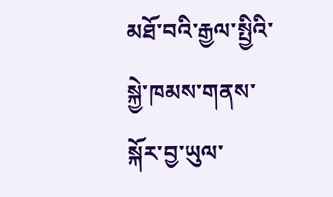མཐོ་བའི་རྒྱལ་སྤྱིའི་སྐྱེ་ཁམས་གནས་སྐོར་བྱ་ཡུལ་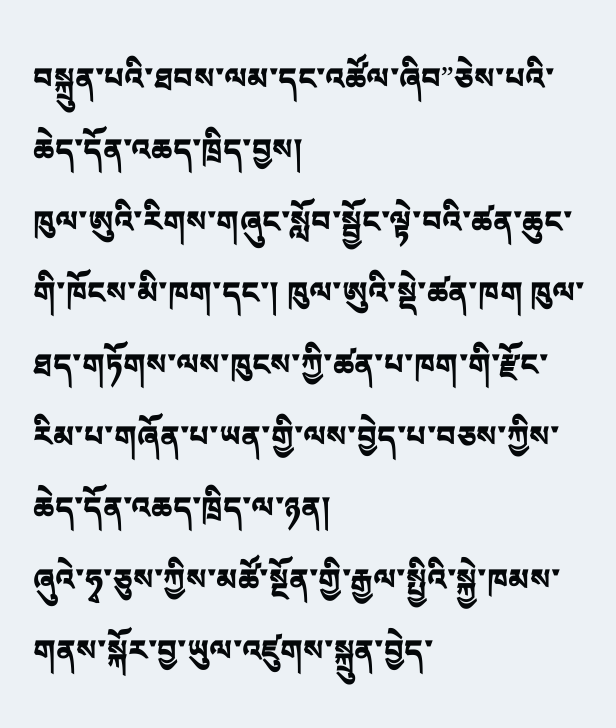བསྐྲུན་པའི་ཐབས་ལམ་དང་འཚོལ་ཞིབ”ཅེས་པའི་ཆེད་དོན་འཆད་ཁྲིད་བྱས།
ཁུལ་ཨུའི་རིགས་གཞུང་སློབ་སྦྱོང་ལྟེ་བའི་ཚན་ཆུང་གི་ཁོངས་མི་ཁག་དང་། ཁུལ་ཨུའི་སྡེ་ཚན་ཁག ཁུལ་ཐད་གཏོགས་ལས་ཁུངས་ཀྱི་ཚན་པ་ཁག་གི་རྫོང་རིམ་པ་གཞོན་པ་ཡན་གྱི་ལས་བྱེད་པ་བཅས་ཀྱིས་ཆེད་དོན་འཆད་ཁྲིད་ལ་ཉན།
ཞུའེ་ཧྭ་ཅུས་ཀྱིས་མཚོ་སྔོན་གྱི་རྒྱལ་སྤྱིའི་སྐྱེ་ཁམས་གནས་སྐོར་བྱ་ཡུལ་འཛུགས་སྐྲུན་བྱེད་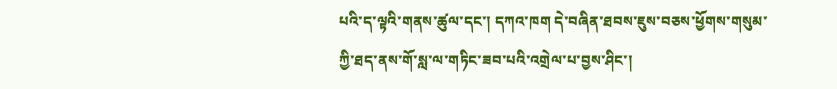པའི་ད་ལྟའི་གནས་ཚུལ་དང་། དཀའ་ཁག དེ་བཞིན་ཐབས་ཇུས་བཅས་ཕྱོགས་གསུམ་ཀྱི་ཐད་ནས་གོ་སླ་ལ་གཏིང་ཟབ་པའི་འགྲེལ་པ་བྱས་ཤིང་།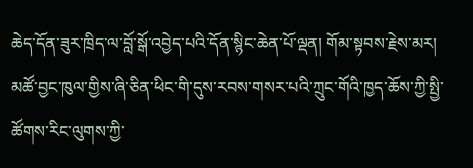ཆེད་དོན་ཟུར་ཁྲིད་ལ་བློ་སྒོ་འབྱེད་པའི་དོན་སྙིང་ཆེན་པོ་ལྡན། གོམ་སྟབས་རྗེས་མར། མཚོ་བྱང་ཁུལ་གྱིས་ཞི་ཅིན་ཕིང་གི་དུས་རབས་གསར་པའི་ཀྲུང་གོའི་ཁྱད་ཆོས་ཀྱི་སྤྱི་ཚོགས་རིང་ལུགས་ཀྱི་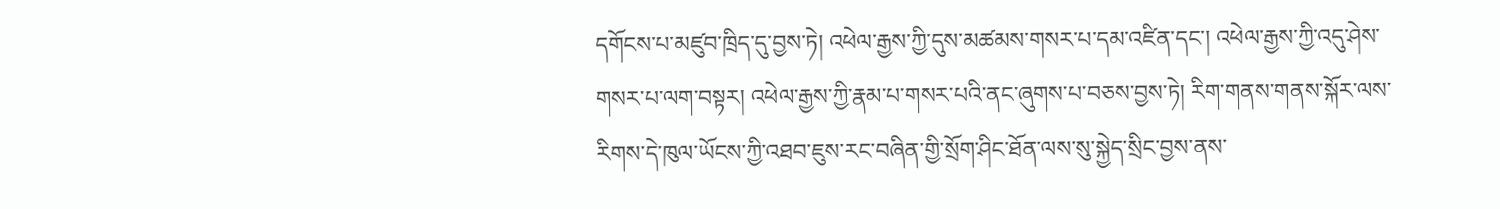དགོངས་པ་མཛུབ་ཁྲིད་དུ་བྱས་ཏེ། འཕེལ་རྒྱས་ཀྱི་དུས་མཚམས་གསར་པ་དམ་འཛིན་དང་། འཕེལ་རྒྱས་ཀྱི་འདུ་ཤེས་གསར་པ་ལག་བསྟར། འཕེལ་རྒྱས་ཀྱི་རྣམ་པ་གསར་པའི་ནང་ཞུགས་པ་བཅས་བྱས་ཏེ། རིག་གནས་གནས་སྐོར་ལས་རིགས་དེ་ཁུལ་ཡོངས་ཀྱི་འཐབ་ཇུས་རང་བཞིན་གྱི་སྲོག་ཤིང་ཐོན་ལས་སུ་སྐྱེད་སྲིང་བྱས་ནས་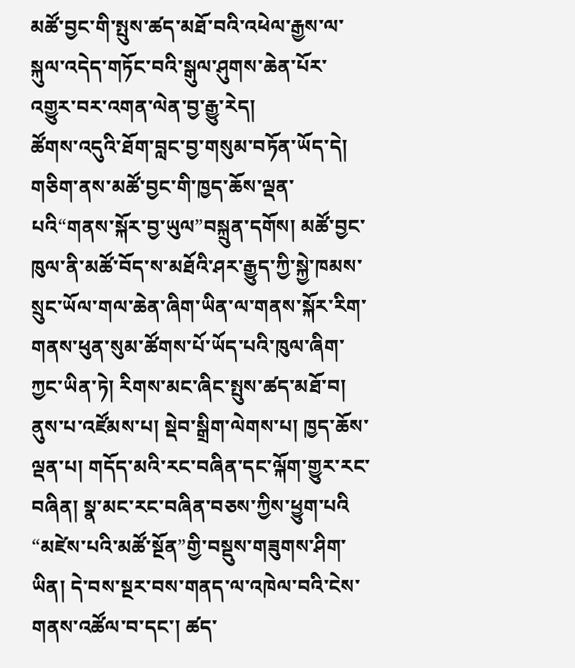མཚོ་བྱང་གི་སྤུས་ཚད་མཐོ་བའི་འཕེལ་རྒྱས་ལ་སྐུལ་འདེད་གཏོང་བའི་སྒུལ་ཤུགས་ཆེན་པོར་འགྱུར་བར་འགན་ལེན་བྱ་རྒྱུ་རེད།
ཚོགས་འདུའི་ཐོག་བླང་བྱ་གསུམ་བཏོན་ཡོད་དེ། གཅིག་ནས་མཚོ་བྱང་གི་ཁྱད་ཆོས་ལྡན་པའི“གནས་སྐོར་བྱ་ཡུལ”བསྐྲུན་དགོས། མཚོ་བྱང་ཁུལ་ནི་མཚོ་བོད་ས་མཐོའི་ཤར་རྒྱུད་ཀྱི་སྐྱེ་ཁམས་སྲུང་ཡོལ་གལ་ཆེན་ཞིག་ཡིན་ལ་གནས་སྐོར་རིག་གནས་ཕུན་སུམ་ཚོགས་པོ་ཡོད་པའི་ཁུལ་ཞིག་ཀྱང་ཡིན་ཏེ། རིགས་མང་ཞིང་སྤུས་ཚད་མཐོ་བ། ནུས་པ་འཛོམས་པ། སྡེབ་སྒྲིག་ལེགས་པ། ཁྱད་ཆོས་ལྡན་པ། གདོད་མའི་རང་བཞིན་དང་ལྐོག་གྱུར་རང་བཞིན། སྣ་མང་རང་བཞིན་བཅས་ཀྱིས་ཕྱུག་པའི “མཛེས་པའི་མཚོ་སྔོན”གྱི་བསྡུས་གཟུགས་ཤིག་ཡིན། དེ་བས་སྔར་བས་གནད་ལ་འཁེལ་བའི་ངེས་གནས་འཚོལ་བ་དང་། ཚད་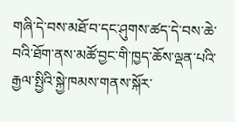གཞི་དེ་བས་མཐོ་བ་དང་ཤུགས་ཚད་དེ་བས་ཆེ་བའི་ཐོག་ནས་མཚོ་བྱང་གི་ཁྱད་ཆོས་ལྡན་པའི་རྒྱལ་སྤྱིའི་སྐྱེ་ཁམས་གནས་སྐོར་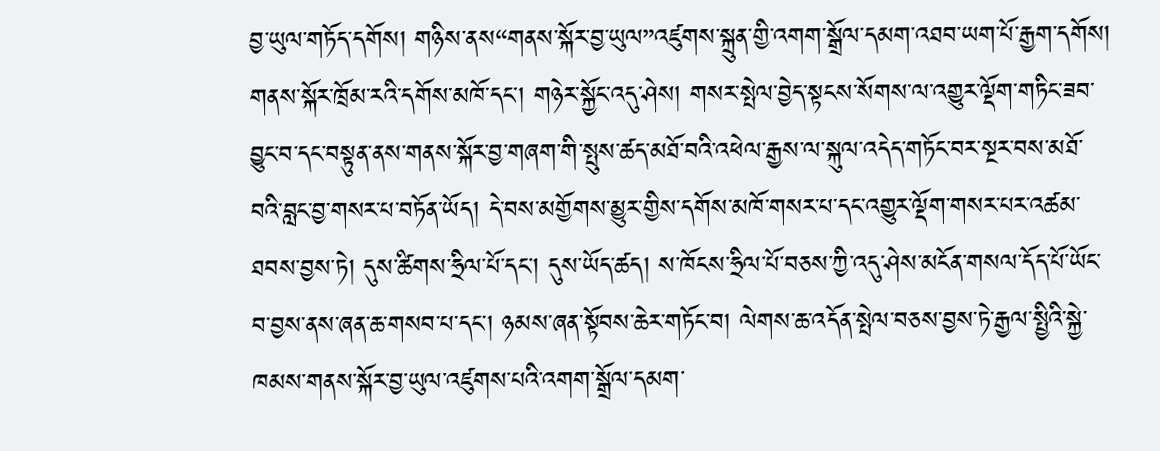བྱ་ཡུལ་གཏོད་དགོས། གཉིས་ནས“གནས་སྐོར་བྱ་ཡུལ”འཛུགས་སྐྲུན་གྱི་འགག་སྒྲོལ་དམག་འཐབ་ཡག་པོ་རྒྱག་དགོས། གནས་སྐོར་ཁྲོམ་རའི་དགོས་མཁོ་དང་། གཉེར་སྐྱོང་འདུ་ཤེས། གསར་སྤེལ་བྱེད་སྟངས་སོགས་ལ་འགྱུར་ལྡོག་གཏིང་ཟབ་བྱུང་བ་དང་བསྟུན་ནས་གནས་སྐོར་བྱ་གཞག་གི་སྤུས་ཚད་མཐོ་བའི་འཕེལ་རྒྱས་ལ་སྐུལ་འདེད་གཏོང་བར་སྔར་བས་མཐོ་བའི་བླང་བྱ་གསར་པ་བཏོན་ཡོད། དེ་བས་མགྱོགས་མྱུར་གྱིས་དགོས་མཁོ་གསར་པ་དང་འགྱུར་ལྡོག་གསར་པར་འཚམ་ཐབས་བྱས་ཏེ། དུས་ཚིགས་ཧྲིལ་པོ་དང་། དུས་ཡོད་ཚད། ས་ཁོངས་ཧྲིལ་པོ་བཅས་ཀྱི་འདུ་ཤེས་མངོན་གསལ་དོད་པོ་ཡོང་བ་བྱས་ནས་ཞན་ཆ་གསབ་པ་དང་། ཉམས་ཞན་སྟོབས་ཆེར་གཏོང་བ། ལེགས་ཆ་འདོན་སྤེལ་བཅས་བྱས་ཏེ་རྒྱལ་སྤྱིའི་སྐྱེ་ཁམས་གནས་སྐོར་བྱ་ཡུལ་འཛུགས་པའི་འགག་སྒྲོལ་དམག་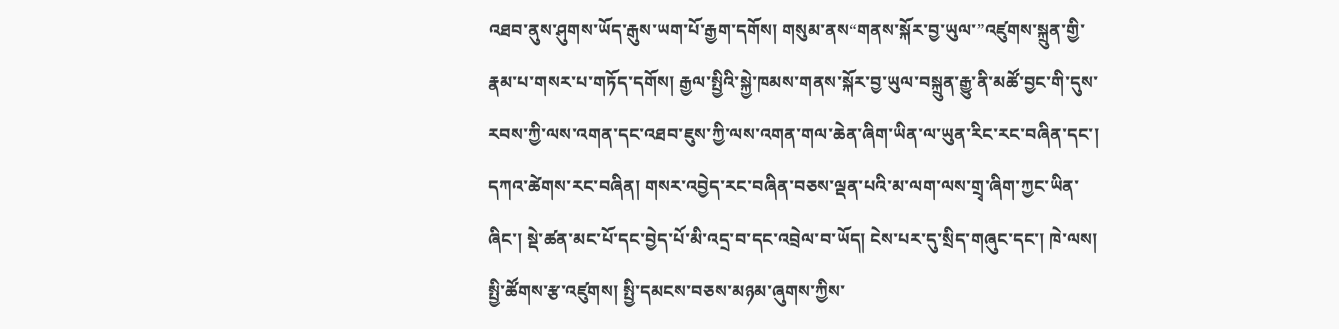འཐབ་ནུས་ཤུགས་ཡོད་རྒུས་ཡག་པོ་རྒྱག་དགོས། གསུམ་ནས“གནས་སྐོར་བྱ་ཡུལ་”འཛུགས་སྐྲུན་གྱི་རྣམ་པ་གསར་པ་གཏོད་དགོས། རྒྱལ་སྤྱིའི་སྐྱེ་ཁམས་གནས་སྐོར་བྱ་ཡུལ་བསྐྲུན་རྒྱུ་ནི་མཚོ་བྱང་གི་དུས་རབས་ཀྱི་ལས་འགན་དང་འཐབ་ཇུས་ཀྱི་ལས་འགན་གལ་ཆེན་ཞིག་ཡིན་ལ་ཡུན་རིང་རང་བཞིན་དང་། དཀའ་ཚེགས་རང་བཞིན། གསར་འབྱེད་རང་བཞིན་བཅས་ལྡན་པའི་མ་ལག་ལས་གྲྭ་ཞིག་ཀྱང་ཡིན་ཞིང་། སྡེ་ཚན་མང་པོ་དང་བྱེད་པོ་མི་འདྲ་བ་དང་འབྲེལ་བ་ཡོད། ངེས་པར་དུ་སྲིད་གཞུང་དང་། ཁེ་ལས། སྤྱི་ཚོགས་རྩ་འཛུགས། སྤྱི་དམངས་བཅས་མཉམ་ཞུགས་ཀྱིས་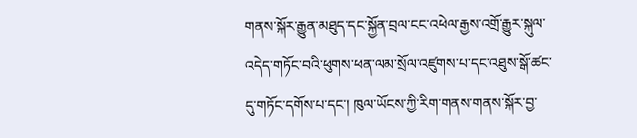གནས་སྐོར་རྒྱུན་མཐུད་དང་སྐྱོན་བྲལ་ངང་འཕེལ་རྒྱས་འགྲོ་རྒྱུར་སྐུལ་འདེད་གཏོང་བའི་ཕུགས་ཕན་ལམ་སྲོལ་འཛུགས་པ་དང་འཐུས་སྒོ་ཚང་དུ་གཏོང་དགོས་པ་དང་། ཁུལ་ཡོངས་ཀྱི་རིག་གནས་གནས་སྐོར་བྱ་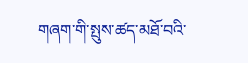གཞག་གི་སྤུས་ཚད་མཐོ་བའི་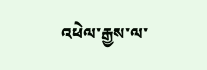འཕེལ་རྒྱས་ལ་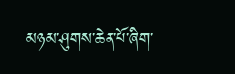མཉམ་ཤུགས་ཆེན་པོ་ཞིག་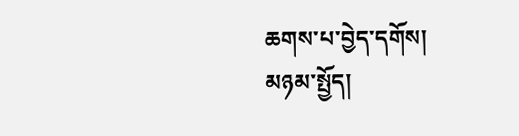ཆགས་པ་བྱེད་དགོས།
མཉམ་སྤྱོད།